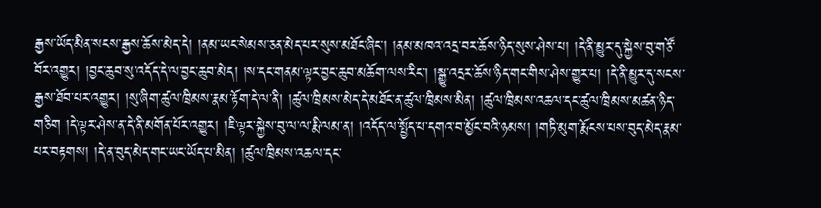རྒྱས་ཡོད་མིན་སངས་རྒྱས་ཆོས་མེད་དེ། །ནམ་ཡང་སེམས་ཅན་མེད་པར་སུས་མཐོང་ཞིང་། །ནམ་མཁའ་འདྲ་བར་ཆོས་ཉིད་སུས་ཤེས་པ། །དེ་ནི་མྱུར་དུ་སྐྱེས་བུ་གཙོ་བོར་འགྱུར། །བྱང་ཆུབ་སུ་འདོད་དེ་ལ་བྱང་ཆུབ་མེད། །ས་དང་གནམ་ལྟར་བྱང་ཆུབ་མཆོག་ལས་རིང་། །སྒྱུ་འདྲར་ཆོས་ཉིད་གང་གིས་ཤེས་གྱུར་པ། །དེ་ནི་མྱུར་དུ་སངས་རྒྱས་ཐོབ་པར་འགྱུར། །སུ་ཞིག་ཚུལ་ཁྲིམས་རྣམ་རྟོག་དེ་ལ་ནི། །ཚུལ་ཁྲིམས་མེད་དེ་མཐོང་ན་ཚུལ་ཁྲིམས་མིན། །ཚུལ་ཁྲིམས་འཆལ་དང་ཚུལ་ཁྲིམས་མཚན་ཉིད་གཅིག །དེ་ལྟར་ཤེས་ན་དེ་ནི་མགོན་པོར་འགྱུར། །ཇི་ལྟར་སྐྱེས་བུ་ལ་ལ་རྨི་ལམ་ན། །འདོད་ལ་སྤྱོད་པ་དགའ་བ་མྱོང་བའི་ཉམས། །གཏི་མུག་རྨོངས་པས་བུད་མེད་རྣམ་པར་བརྟགས། །དེ་ན་བུད་མེད་གང་ཡང་ཡོད་པ་མིན། །ཚུལ་ཁྲིམས་འཆལ་དང་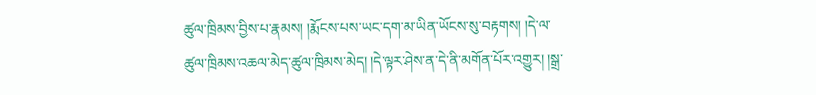ཚུལ་ཁྲིམས་བྱིས་པ་རྣམས། །རྨོངས་པས་ཡང་དག་མ་ཡིན་ཡོངས་སུ་བརྟགས། །དེ་ལ་ཚུལ་ཁྲིམས་འཆལ་མེད་ཚུལ་ཁྲིམས་མེད། །དེ་ལྟར་ཤེས་ན་དེ་ནི་མགོན་པོར་འགྱུར། །སྒྲ་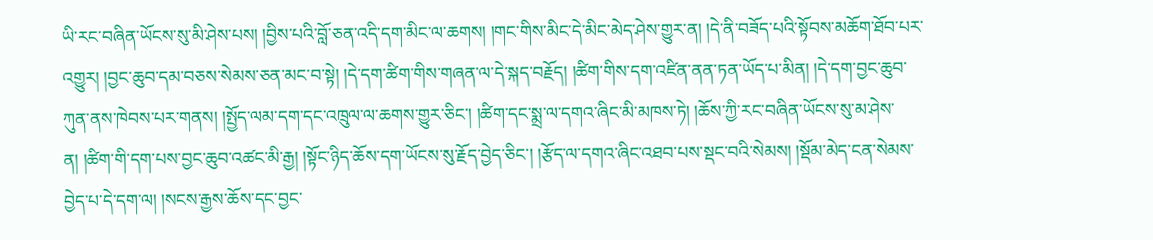ཡི་རང་བཞིན་ཡོངས་སུ་མི་ཤེས་པས། །བྱིས་པའི་བློ་ཅན་འདི་དག་མིང་ལ་ཆགས། །གང་གིས་མིང་དེ་མིང་མེད་ཤེས་གྱུར་ན། །དེ་ནི་བཟོད་པའི་སྟོབས་མཆོག་ཐོབ་པར་འགྱུར། །བྱང་ཆུབ་དམ་བཅས་སེམས་ཅན་མང་བ་སྟེ། །དེ་དག་ཚིག་གིས་གཞན་ལ་དེ་སྐད་བརྗོད། །ཚིག་གིས་དག་འཛིན་ནན་ཏན་ཡོད་པ་མིན། །དེ་དག་བྱང་ཆུབ་ཀུན་ནས་ཁེབས་པར་གནས། །སྤྱོད་ལམ་དག་དང་འཁྲུལ་ལ་ཆགས་གྱུར་ཅིང་། །ཚིག་དང་སྨྲ་ལ་དགའ་ཞིང་མི་མཁས་ཏེ། །ཆོས་ཀྱི་རང་བཞིན་ཡོངས་སུ་མ་ཤེས་ན། །ཚིག་གི་དག་པས་བྱང་ཆུབ་འཚང་མི་རྒྱ། །སྟོང་ཉིད་ཆོས་དག་ཡོངས་སུ་རྗོད་བྱེད་ཅིང་། །རྩོད་ལ་དགའ་ཞིང་འཐབ་པས་སྡང་བའི་སེམས། །སྡོམ་མེད་ངན་སེམས་བྱེད་པ་དེ་དག་ལ། །སངས་རྒྱས་ཆོས་དང་བྱང་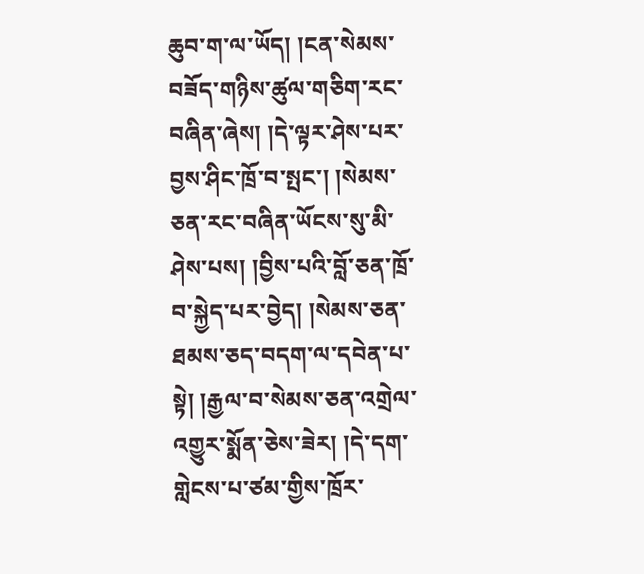ཆུབ་ག་ལ་ཡོད། །ངན་སེམས་བཟོད་གཉིས་ཚུལ་གཅིག་རང་བཞིན་ཞེས། །དེ་ལྟར་ཤེས་པར་བྱས་ཤིང་ཁྲོ་བ་སྤང་། །སེམས་ཅན་རང་བཞིན་ཡོངས་སུ་མི་ཤེས་པས། །བྱིས་པའི་བློ་ཅན་ཁྲོ་བ་སྐྱེད་པར་བྱེད། །སེམས་ཅན་ཐམས་ཅད་བདག་ལ་དབེན་པ་སྟེ། །རྒྱལ་བ་སེམས་ཅན་འགྲེལ་འགྱུར་སྨོན་ཅེས་ཟེར། །དེ་དག་གླེངས་པ་ཙམ་གྱིས་ཁྲོར་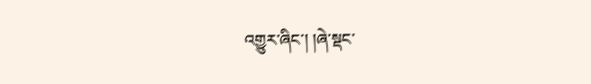འགྱུར་ཞིང་། །ཞེ་སྡང་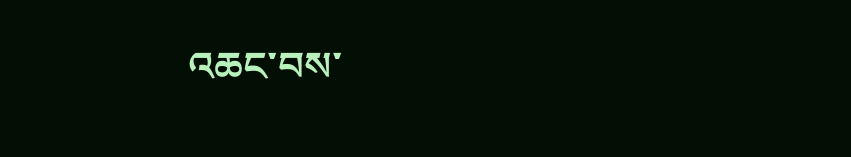འཆང་བས་